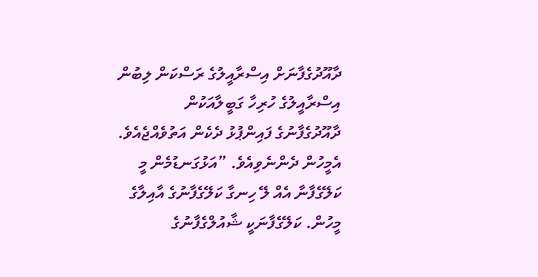ދާއޫދުގެފާނަށް އިސްރާއީލުގެ ރަސްކަން ލިބުން
އިސްރާއީލުގެ ހުރިހާ ގަބީލާއަކުން ދާއޫދުގެފާނުގެ ފައިންޕުޅު ދެކެން އަތުވެއްޖެއެވެ. އެމީހުން ދެންނެވިއެވެ. ”އަޅުގަނޑުމެން މީ ކަލޭގެފާނާ އެއް ލޭ ހިނގާ ކަލޭގެފާނުގެ އާއިލާގެ މީހުން. ކަލޭގެފާނަކީ ޝާއުލްގެފާނުގެ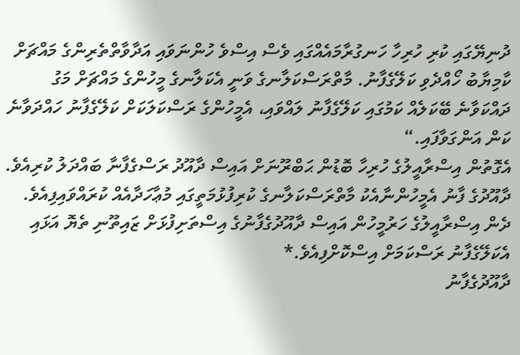ދުނިޔޭގައި ކުރި ހުރިހާ ހަނގުރާމައެއްގައި ވެސް އިސްވެ ހުންނަވައި އަދާވާތްތެރިންގެ މައްޗަށް ކާމިޔާބު ހޯއްދެވި ކަލޭގެފާނު. މާތްރަސްކަލާނގެ ވަނީ އެކަލާނގެ މީހުންގެ މައްޗަށް މަގު ދައްކަވާނެ ބޭކަލެއް ކަމުގައި ކަލޭގެފާނު ލައްވައި، އެމީހުންގެ ރަސްކަލަކަށް ކަލޭގެފާނު ހައްދަވާނެ ކަން އަންގަވާފައި.“
އެގޮތުން އިސްރާއީލުގެ ހުރިހާ ބޮޑުން ޙަބްރޫނަށް އައިސް ދާއޫދު ރަސްގެފާނާ ބައްދަލު ކުރިއެވެ. ދާއޫދުގެ ފާނު އެމީހުންނާއެކު މާތްރަސްކަލާނގެ ކުރިފުޅުމަތީގައި މުޢާހަދާއެއް ކުރައްވައިފިއެވެ. ދެން އިސްރާއީލުގެ ހަރުމީހުން އައިސް ދާއޫދުގެފާނުގެ އިސްތަށިފުޅަށް ޒައިތޫނި ތެޔޮ އަޅައި އެކަލޭގެފާނު ރަސްކަމަށް އިސްކޮށްފިއެވެ.*
ދާއޫދުގެފާނު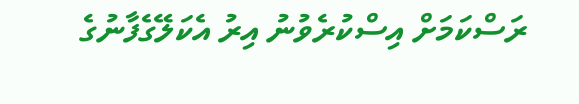ރަސްކަމަށް އިސްކުރެވުނު އިރު އެކަލޭގެފާނުގެ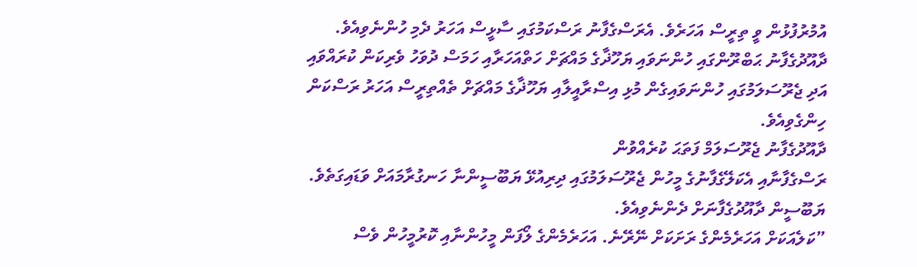އުމުރުފުޅުން ވީ ތިރީސް އަހަރެވެ. އެރަސްގެފާނު ރަސްކަމުގައި ސާޅީސް އަހަރު ދެމި ހުންނެވިއެވެ. ދާއޫދުގެފާނު ޙަބްރޫންގައި ހުންނަވައި ޔަހޫޛާގެ މައްޗަށް ހަތްއަހަރާއި ހަމަސް ދުވަހު ވެރިކަން ކުރައްވައި އަދި ޖެރޫސަލަމުގައި ހުންނަވައިގެން މުޅި އިސްރާއީލާއި ޔަހޫޛާގެ މައްޗަށް ތެއްތިރީސް އަހަރު ރަސްކަން ހިންގެވިއެވެ.
ދާއޫދުގެފާނު ޖެރޫސަލަމް ފަތަޙަ ކުރެއްވުން
ރަސްގެފާނާއި އެކަލޭގެފާނުގެ މީހުން ޖެރޫސަލަމުގައި ދިރިއުޅޭ ޔަބޫސީންނާ ހަނގުރާމައަށް ވަޑައިގަތެވެ. ޔަބޫސީން ދާއޫދުގެފާނަށް ދެންނެވިއެވެ.
”ކަލެއަކަށް އަހަރެމެންގެ ރަށަކަށް ނޭރޭނެ. އަހަރެމެންގެ ލޯފަން މީހުންނާއި ކޮރުމީހުން ވެސް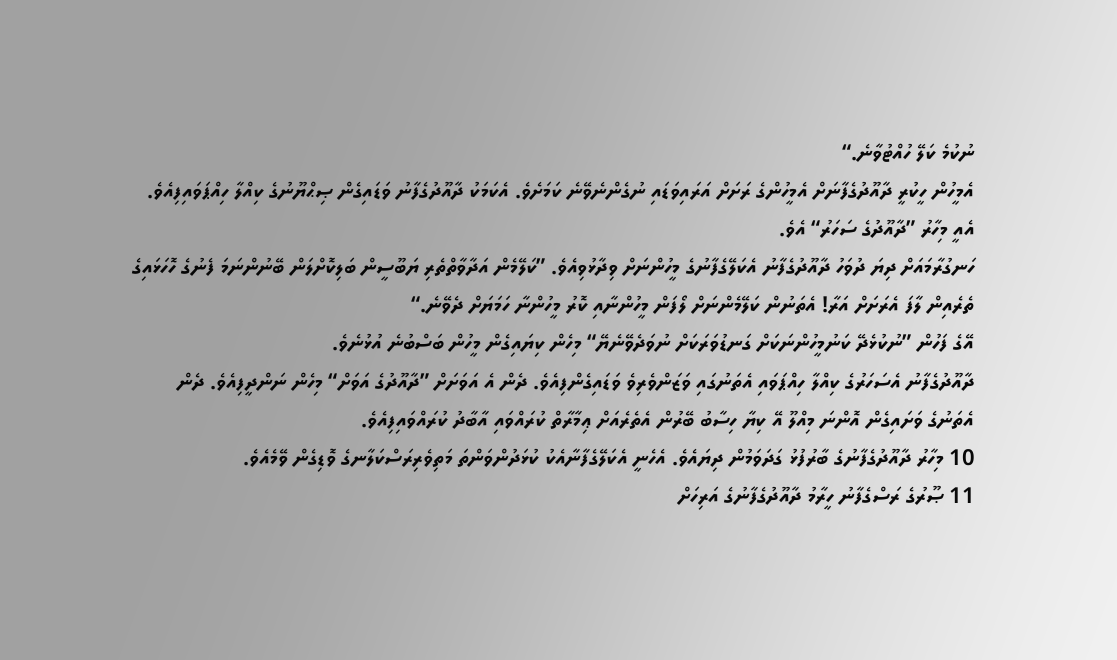ނުކުމެ ކަލޭ ހުއްޓުވާނެ.“
އެމީހުން ހީކުރީ ދާއޫދުގެފާނަށް އެމީހުންގެ ރަށަށް އަރައިވަޑައި ނުގެންނެވޭނެ ކަމަށެވެ. އެކަމަކު ދާއޫދުގެފާނު ވަޑައިގެން ޞިޙްޔޫނުގެ ކިއްލާ ހިއްޕަވައިފިއެވެ. އެއީ މިހާރު ”ދާއޫދުގެ ސަހަރު“ އެވެ.
ހަނގުރާމައަށް ދިޔަ ދުވަހު ދާއޫދުގެފާނު އެކަލޭގެފާނުގެ މީހުންނަށް ވިދާޅުވިއެވެ. ”ކަލޭމެން އަދާވާތްތެރި ޔަބޫސީން ބަލިކޮށްލަން ބޭނުންނަމަ ފެނުގެ ހޮހަޅައިގެ ތެރެއިން ލާފަ އެރަށަށް އަރާ! އެތަނުން ކަލޭމެންނަށް ލޯފަން މީހުންނާއި ކޮރު މީހުންނާ ހަމަޔަށް ދެވޭނެ.“
އޭގެ ފަހުން ”ނުކުޅެދޭ ކަނުމީހުންނަކަށް ގަނޑުވަރަކަށް ނުވަދެވޭނެޔޭ“ މިހެން ކިޔައިގެން މީހުން ބަސްބުނެ އުޅުނެވެ.
ދާއޫދުގެފާނު އެސަހަރުގެ ކިއްލާ ހިއްޕަވައި އެތަނުގައި ވަޒަންވެރިވެ ވަޑައިގެންފިއެވެ. ދެން އެ އަވަށަށް ”ދާއޫދުގެ އަވަށް“ މިހެން ނަންދީފިއެވެ. ދެން އެތަނުގެ ވަށައިގެން އޮންނަ މިއްލޫ އޭ ކިޔާ ހިސާބު ބޭރުން އެތެރެއަށް ޢިމާރާތް ކުރައްވައި އާބާދު ކުރައްވައިފިއެވެ.
10 މިހާރު ދާއޫދުގެފާނުގެ ބާރުފުޅު ގަދަވަމުން ދިޔައެވެ. އެހެނީ އެކަލޭގެފާނާއެކު ކުޅަދުންވަންތަ މަތިވެރިރަސްކަލާނގެ ވޮޑިގެން ވޭމެއެވެ.
11 ޞޫރުގެ ރަސްގެފާނު ހީރާމު ދާއޫދުގެފާނުގެ އަރިހަށް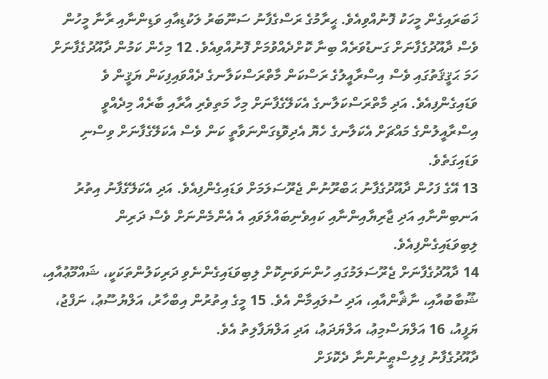ޚަބަރައިގެން މީހަކު ފޮނުއްވިއެވެ. ޙީރާމުގެ ރަސްގެފާނު ސަނޫބަރު ލަކުޑިއާއި ވަޑިންނާއި ރާނާ މީހުން ވެސް ދާއޫދުގެފާނަށް ގަނޑުވަރެއް ބިނާ ކޮށްދެއްވުމަށް ފޮނުއްވިއެވެ. 12 މިހެން ކަމުން ދާއޫދުގެފާނަށް ހަމަ ޙަޤީޤަތުގައި ވެސް އިސްރާއީލުގެ ރަސްކަން މާތްރަސްކަލާނގެ ދެއްވައިފިކަން ޔަޤީން ވެ ވަޑައިގެންފިއެވެ. އަދި މާތްރަސްކަލާނގެ އެކަލޭގެފާނަށް މިހާ މަތިވެރި އާރާއި ބާރެއް މިދެއްވީ އިސްރާއީލުންގެ މައްޗަށް އެކަލާނގެ ހެޔޮ އެދިވޮޑިގަންނަވާތީ ކަން ވެސް އެކަލޭގެފާނަށް ވިސްނި ވަޑައިގަތެވެ.
13 އޭގެ ފަހުން ދާއޫދުގެފާނު ޙަބްރޫނުން ޖެރޫސަލަމަށް ވަޑައިގެންފިއެވެ. އަދި އެކަލޭގެފާނު އިތުރު އަނބިންނާއި އަދި ޖާރިޔާއިންނާއި ކައިވެނިބައްލަވައި އެ އެންމެންނަށް ވެސް ދަރިން ލިބިވަޑައިގެންފިއެވެ.
14 ދާއޫދުގެފާނަށް ޖެރޫސަލަމުގައި ހުންނަވަނިކޮށް ލިބިވަޑައިގެންނެވި ދަރިކަލުންތަކަކީ، ޝައްމޫޢުއާއި، ޝޫބާބުއާއި، ނާޘާންއާއި، އަދި ސުލައިމާން އެވެ. 15 މީގެ އިތުރުން އިބްހާރު، އަލްޔުސޫޢު، ނަފްޖު، ޔަފީއު، 16 އަލްޔަސްމިޢު، އަލްޔަދަޢު، އަދި އަލްޔަފާލިތު އެވެ.
ދާއޫދުގެފާނު ފިލިސްޠީނުންނާ ދެކޮޅަށް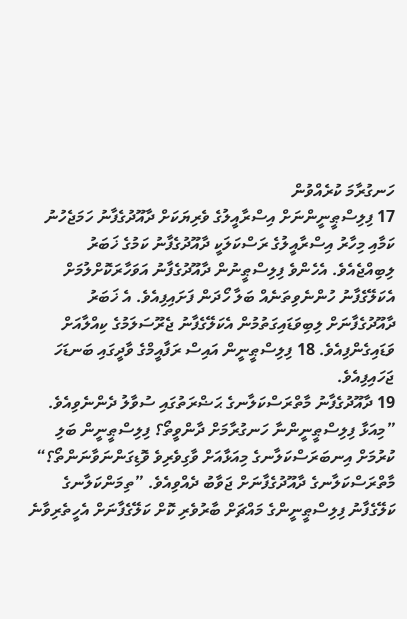ހަނގުރާމަ ކުރެއްވުން
17 ފިލިސްޠީނީންނަށް އިސްރާއީލުގެ ވެރިޔަކަށް ދާއޫދުގެފާނު ހަމަޖެހުނު ކަމާއި މިހާރު އިސްރާއީލުގެ ރަސްކަލަކީ ދާއޫދުގެފާނު ކަމުގެ ޚަބަރު ލިބިއްޖެއެވެ. އެހެންވެ ފިލިސްޠީނުން ދާއޫދުގެފާނު އަވަހާރަކޮށްލުމަށް އެކަލޭގެފާނު ހުންނެވިތަނެއް ބަލާ ހޯދަން ފަށައިފިއެވެ. އެ ޚަބަރު ދާއޫދުގެފާނަށް ލިބިވަޑައިގަތުމުން އެކަލޭގެފާނު ޖެރޫސަލަމުގެ ކިއްލާއަށް ވަޑައިގެންފިއެވެ. 18 ފިލިސްޠީނީން އައިސް ރަފާއީމްގެ ވާދީގައި ބަނޑަހަ ޖަހައިފިއެވެ.
19 ދާއޫދުގެފާނު މާތްރަސްކަލާނގެ ޙަޟްރަތުގައި ސުވާލު ދެންނެވިއެވެ. ”މިއަޅާ ފިލިސްޠީނީންނާ ހަނގުރާމަށް ދާންވީތޯ؟ ފިލިސްޠީނީން ބަލި ކުރުމަށް އިނބަރަސްކަލާނގެ މިއަޅާއަށް ވާގިވެރިވެ ވޮޑިގަންނަވާނަންތޯ؟“
މާތްރަސްކަލާނގެ ދާއޫދުގެފާނަށް ޖަވާބު ދެއްވިއެވެ. ”ތިމަންކަލާނގެ ކަލޭގެފާނު ފިލިސްޠީނީންގެ މައްޗަށް ބާރުވެރި ކޮށް ކަލޭގެފާނަށް އެހީތެރިވާނެ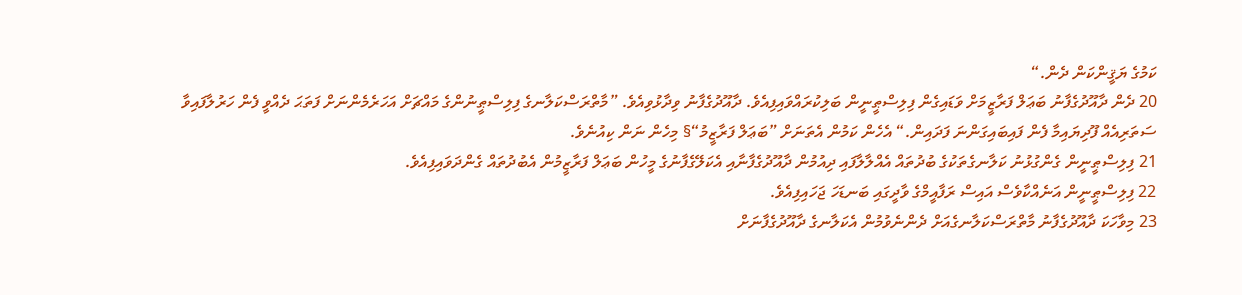ކަމުގެ ޔަޤީންކަން ދެން.“
20 ދެން ދާއޫދުގެފާނު ބަޢަލް ފަރާޒީމަށް ވަޑައިގެން ފިލިސްޠީނީން ބަލިކުރައްވައިފިއެވެ. ދާއޫދުގެފާނު ވިދާޅުވިއެވެ. ”މާތްރަސްކަލާނގެ ފިލިސްޠީނުންގެ މައްޗަށް އަހަރެމެންނަށް ފަތަޙަ ދެއްވީ ފެން ހަރުލާފައިވާ ސަތަރިއެއް ފޫދިޔައިމާ ފެން ފައިބައިގަންނަ ފަދައިން.“ އެހެން ކަމުން އެތަނަށް ”ބަޢަލް ފަރާޒީމު“§ މިހެން ނަން ކިއުނެވެ.
21 ފިލިސްޠީނީން ގެންގުޅުނު ކަލާނގެތަކުގެ ބުދުތައް އެއްލާލާފައި ދިއުމުން ދާއޫދުގެފާނާއި އެކަލޭގެފާނުގެ މީހުން ބަޢަލް ފަރާޒީމުން އެބުދުތައް ގެންދަވައިފިއެވެ.
22 ފިލިސްޠީނީން އަނެއްކާވެސް އައިސް ރަފާއީމްގެ ވާދީގައި ބަނޑަހަ ޖަހައިފިއެވެ.
23 މިވާހަކަ ދާއޫދުގެފާނު މާތްރަސްކަލާނގެއަށް ދެންނެވުމުން އެކަލާނގެ ދާއޫދުގެފާނަށް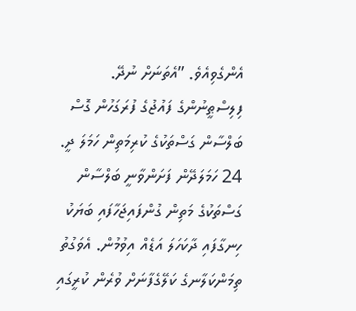އެންގެވިއެވެ. ”އެތަނަށް ނުދޭ. ފިލިސްޠީނުންގެ ފައުޖުގެ ފުރަގަހުން ގޮސް ބަލްސާން ގަސްތަކުގެ ކުރިމަތިން ހަމަލަ ދީ. 24 ހަމަލަދޭން ފަށަންވާނީ ބަލްސާން ގަސްތަކުގެ މަތިން ގުންފައިޖަހާފައި ބަޔަކު ހިނގާފައި ދާކަހަލަ އަޑެއް އިވުމުން. އެވަގުތު ތިމަންކަލާނގެ ކަލޭގެފާނަށް ވުރެން ކުރީގައި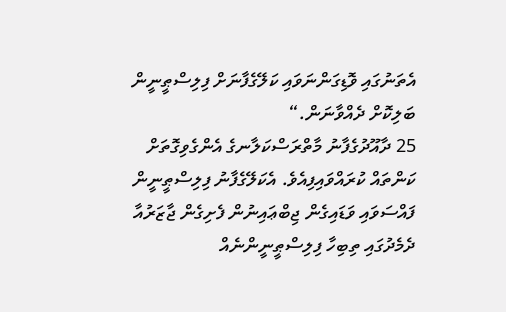އެތަނުގައި ވޮޑިގަންނަވައި ކަލޭގެފާނަށް ފިލިސްޠީނީން ބަލިކޮށް ދެއްވާނަން.“
25 ދާއޫދުގެފާނު މާތްރަސްކަލާނގެ އެންގެވިގޮތަށް ކަންތައް ކުރައްވައިފިއެވެ. އެކަލޭގެފާނު ފިލިސްޠީނީން ފައްސަވައި ވަޑައިގެން ޖިބްޢައިނުން ފެށިގެން ޖާޒަރުއާ ދެމެދުގައި ތިބިހާ ފިލިސްޠީނީންނެއް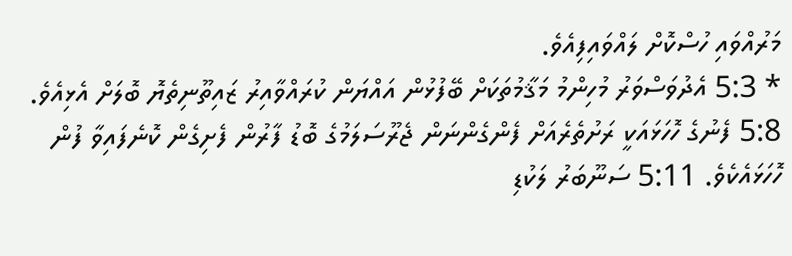މަރުއްވައި ހުސްކޮށް ލައްވައިފިއެވެ.
* 5:3 އެދުވަސްވަރު މުހިންމު މަޤާމުތަކަށް ބޭފުޅުން އައްޔަން ކުރައްވާއިރު ޒައިތޫނިތެޔޮ ބޮލަށް އެޅިއެވެ. 5:8 ފެނުގެ ހޮހަޅައަކީ ރަށުތެރެއަށް ފެންގެންނަން ޖެރޫސަލަމުގެ ބޮޑު ފާރުން ފެށިގެން ކޮނެފައިވާ ފުން ހޮހަޅައެކެވެ. 5:11 ސަނޫބަރު ލަކުޑި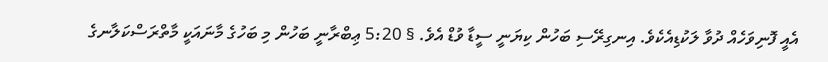އެއީ ފޮނިވަހެއް ދުވާ ލަކުޑިއެކެވެ. އިނގިރޭސި ބަހުން ކިޔަނީ ސީޑާ ވުޑް އެވެ. § 5:20 ޢިބްރާނީ ބަހުން މި ބަހުގެ މާނައަކީ މާތްރަސްކަލާނގެ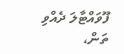ފޫވައްޓާލަ ދެއްވި ތަން،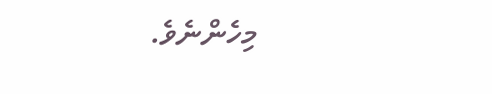މިހެންނެވެ.